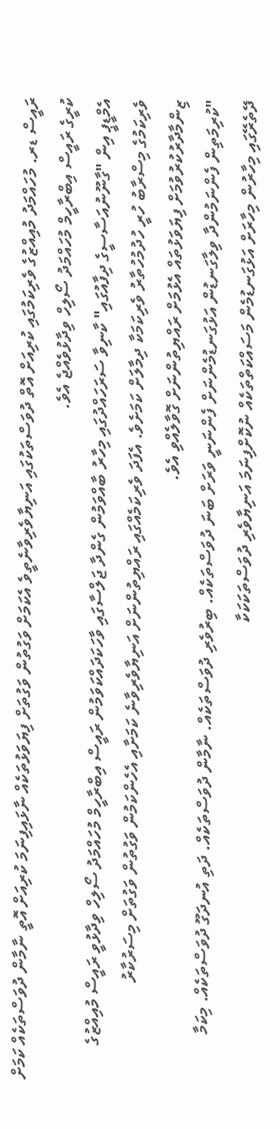ރައީސް ޑރ. މުހައްމަދު މުއިއްޒުގެ ވެރިކަމުގައި ކުރިއަށް އޮތް ދުވަސްތަކުގައި އަނިޔާވެރިވާނެތީވެ އެކަމަށް ވަގުތުން ވަގުތަށް ފިޔަވަޅުތަކެއް ނާޅައިފިނަމަ ކުރިއަށް އޮތީ ނާމާން ދުވަސްތަކެއް ކަމަށް ކުރީގެ ރައީސް އިބްރާހީމް މުހައްމަދު ސޯލިހް ވިދާޅުވެއްޖެ އެވެ.
އެމްޑީޕީ އިން "ގާނޫނުއަސާސީގެ ދިފާއުގައި" ކާނިވާ ސަރަހައްދުގައި މިހާރު ބާއްވަމުން ގެންދާ ޖަލްސާގައި ވާހަކަދައްކަވަމުން ރައީސް އިބްރާހީމް މުހައްމަދު ސޯލިހް ވިދާޅުވީ ރައީސް މުއިއްޒުގެ ވެރިކަމުގެ މިސްރާބު ހުރީ ހުދުމުހުތާރު ވެރިކަމަކާ ދިމާލަށް ކަމަށެވެ. އެފަދަ ވެރިކަމެއްގައި ރައްޔިތުންނަށް އަނިޔާވެރިވާނެ ކަމަށާއި އެހެންކަމުން ވަގުތުން ވަގުތަށް މިސަރުކާރު ޒިންމާދާރުކުރުވުމަށް ފިޔަވަޅުތައް އެޅުމަށް ރައްޔިތުންނަށް ގޮވާލެއްވި އެވެ.
"ކުރިމަތިން ފެންނަމުންދާ ވިލާގަނޑުން އަޅުގަނޑުމެންނަށް ފެންނަނީ ވަރަށް ބަނަ ދުވަސްތަކެއް. ބިރުވެރި ދުވަސްތަކެއް. ނާމާން ދުވަސްތަކެއް. ދަތި އުނދަގޫ ދުވަސްތަކެއް. މިކަމާ ދޭތެރޭގައި މިހާރުން މިހާރަށް އަޅުގަނޑުމެން މަސައްކަތްތަކެއް ނުކޮށްފިނަމަ އަނިޔާވެރި ދުވަސްތަކަކަކާ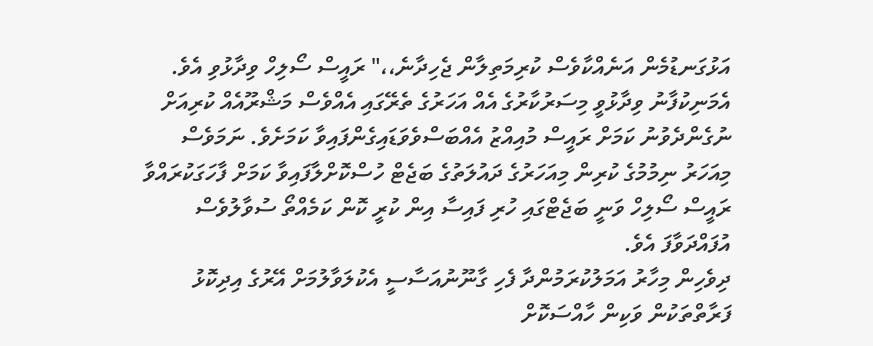އަޅުގަނޑުމެން އަނެއްކާވެސް ކުރިމަތިލާން ޖެހިދާނެ،،" ރައީސް ސޯލިހް ވިދާޅުވި އެވެ.
އެމަނިކުފާނު ވިދާޅުވީ މިސަރުކާރުގެ އެއް އަހަރުގެ ތެރޭގައި އެއްވެސް މަޝްރޫއެއް ކުރިއަށް ނުގެންދެވުނު ކަމަށް ރައީސް މުއިއްޒު އެއްބަސްވެވަޑައިގެންފައިވާ ކަމަށެވެ. ނަމަވެސް މިއަހަރު ނިމުމުގެ ކުރިން މިއަހަރުގެ ދައުލަތުގެ ބަޖެޓް ހުސްކޮށްލާފައިވާ ކަމަށް ފާހަގަކުރައްވާ ރައީސް ސޯލިހް ވަނީ ބަޖެޓްގައި ހުރި ފައިސާ އިން ކުރީ ކޮން ކަމެއްތޯ ސުވާލުވެސް އުފައްދަވާފަ އެވެ.
ދިވެހިން މިހާރު އަމަލުކުރަމުންދާ ފެހި ގާނޫނުއަސާސީ އެކުލަވާލުމަށް އޭރުގެ އިދިކޮޅު ފަރާތްތަކުން ވަކިން ހާއްސަކޮށް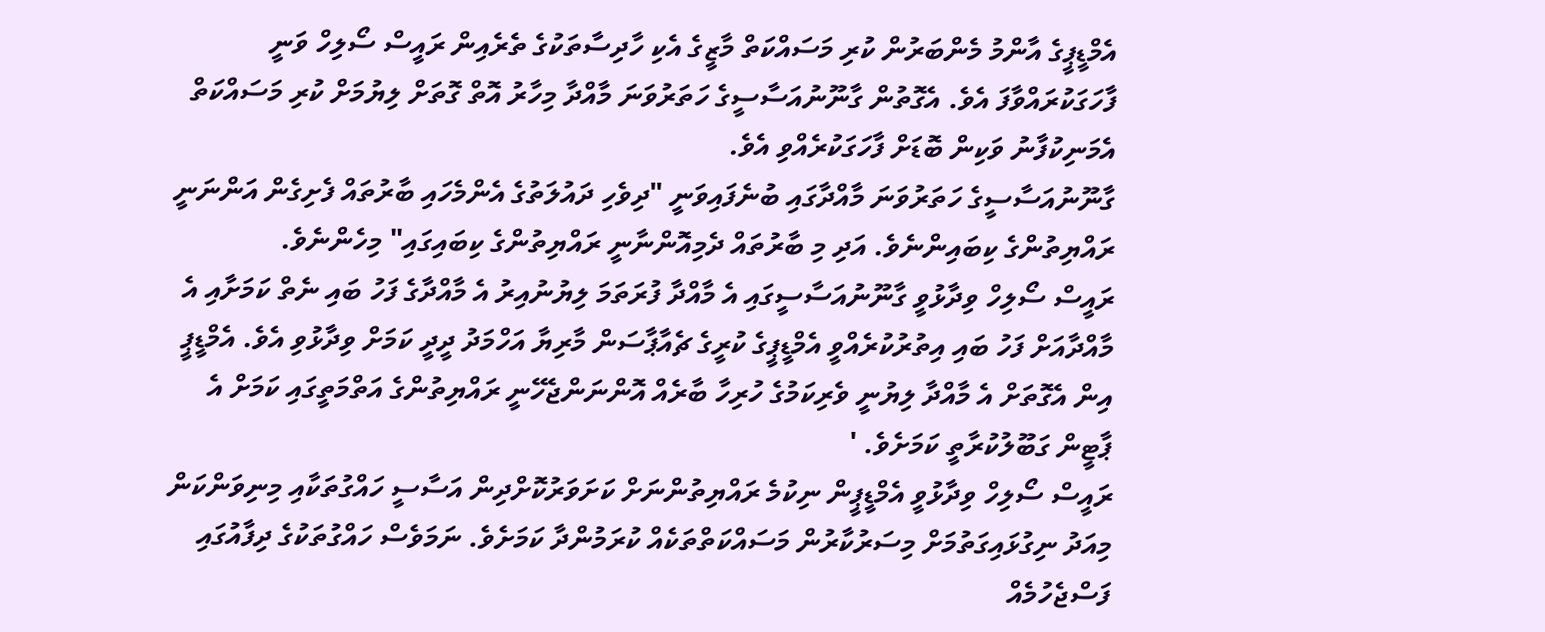އެމްޑީޕީގެ އާންމު މެންބަރުން ކުރި މަސައްކަތް މާޒީގެ އެކި ހާދިސާތަކުގެ ތެރެއިން ރައީސް ސޯލިހް ވަނީ ފާހަގަކުރައްވާފަ އެވެ. އެގޮތުން ގާނޫނުއަސާސީގެ ހަތަރުވަނަ މާއްދާ މިހާރު އޮތް ގޮތަށް ލިޔުމަށް ކުރި މަސައްކަތް އެމަނިކުފާނު ވަކިން ބޮޑަށް ފާހަގަކުރެއްވި އެވެ.
ގާނޫނުއަސާސީގެ ހަތަރުވަނަ މާއްދާގައި ބުނެފައިވަނީ "ދިވެހި ދައުލަތުގެ އެންމެހައި ބާރުތައް ފެށިގެން އަންނަނީ ރައްޔިތުންގެ ކިބައިންނެވެ. އަދި މި ބާރުތައް ދެމިއޮންނާނީ ރައްޔިތުންގެ ކިބައިގައި" މިހެންނެވެ.
ރައީސް ސޯލިހް ވިދާޅުވީ ގާނޫނުއަސާސީގައި އެ މާއްދާ ފުރަތަމަ ލިޔުނުއިރު އެ މާއްދާގެ ފަހު ބައި ނެތް ކަމަށާއި އެ މާއްދާއަށް ފަހު ބައި އިތުރުކުރެއްވީ އެމްޑީޕީގެ ކުރީގެ ޗެއާޕާސަން މާރިޔާ އަހްމަދު ދީދީ ކަމަށް ވިދާޅުވި އެވެ. އެމްޑީޕީ އިން އެގޮތަށް އެ މާއްދާ ލިޔުނީ ވެރިކަމުގެ ހުރިހާ ބާރެއް އޮންނަންޖެހޭނީ ރައްޔިތުންގެ އަތްމަތީގައި ކަމަށް އެ ޕާޓީން ގަބޫލުކުރާތީ ކަމަށެވެ. '
ރައީސް ސޯލިހް ވިދާޅުވީ އެމްޑީޕީން ނިކުމެ ރައްޔިތުންނަށް ކަށަވަރުކޮށްދިން އަސާސީ ހައްގުތަކާއި މިނިވަންކަން މިއަދު ނިގުޅައިގަތުމަށް މިސަރުކާރުން މަސައްކަތްތަކެއް ކުރަމުންދާ ކަމަށެވެ. ނަމަވެސް ހައްގުތަކުގެ ދިފާއުގައި ފަސްޖެހުމެއް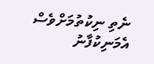ނެތި ނިކުތުމަށްވެސް އެމަނިކުފާނު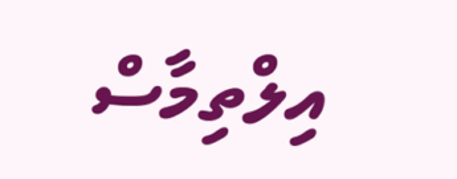އިލްތިމާސް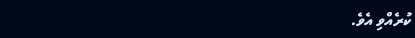ކުރެއްވި އެވެ.